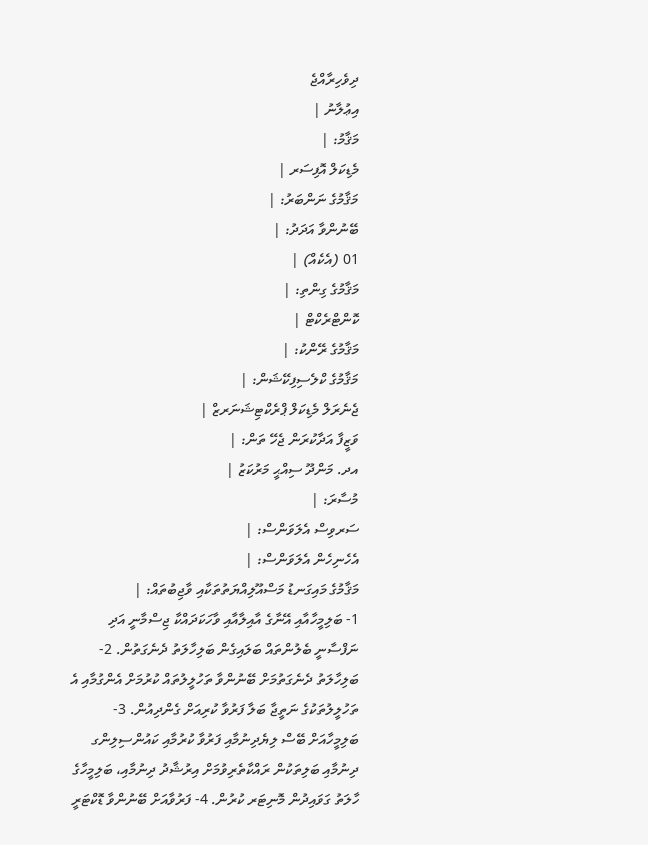ދިވެހިރާއްޖެ
އިޢުލާނު |
މަޤާމު: |
މެޑިކަލް އޮފިސަރ |
މަޤާމުގެ ނަންބަރު: |
ބޭނުންވާ އަދަދު: |
01 (އެކެއް) |
މަޤާމުގެ ގިންތި: |
ކޮންޓްރެކްޓް |
މަޤާމުގެ ރޭންކު: |
މަޤާމުގެ ކްލެސިފިކޭޝަން: |
ޖެނެރަލް މެޑިކަލް ޕްރެކްޓިޝަނަރޒް |
ވަޒީފާ އަދާކުރަން ޖެހޭ ތަން: |
އދ. މަންދޫ ސިއްޙީ މަރުކަޒު |
މުސާރަ: |
ސަރވިސް އެލަވަންސް: |
އެހެނިހެން އެލަވަންސް: |
މަޤާމުގެ މައިގަނޑު މަސްއޫލިއްޔަތުތަކާއި ވާޖިބުތައް: |
1- ބަލިމީހާއާއި އޭނާގެ އާއިލާއާއި ވާހަކަދައްކާ ޖިސްމާނީ އަދި ނަފްސާނީ ބެލުންތައް ބަލައިގެން ބަލިހާލަތު ދެނެގަތުން. 2- ބަލިހާލަތު ދެނެގަތުމަށް ބޭނުންވާ ތަހުލީލުތައް ކުރުމަށް އެންގުމާއި އެ ތަހުލީލުތަކުގެ ނަތީޖާ ބަލާ ފަރުވާ ކުރިއަށް ގެންދިއުން. 3- ބަލިމީހާއަށް ބޭސް ލިޔެދިނުމާއި ފަރުވާ ކުރުމާއި ކައުންސިލިންގ ދިނުމާއި ބަލިތަކުން ރައްކާތެރިވުމަށް އިރުޝާދު ދިނުމާއި، ބަލިމީހާގެ ހާލަތު ގަވައިދުން މޮނިޓަރ ކުރުން. 4- ފަރުވާއަށް ބޭނުންވާ ޑޮކްޓަރީ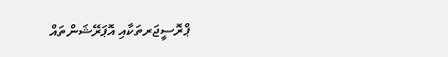ޕްރޮސީޖަރތަކާއި އޮޕަރޭޝަންތައް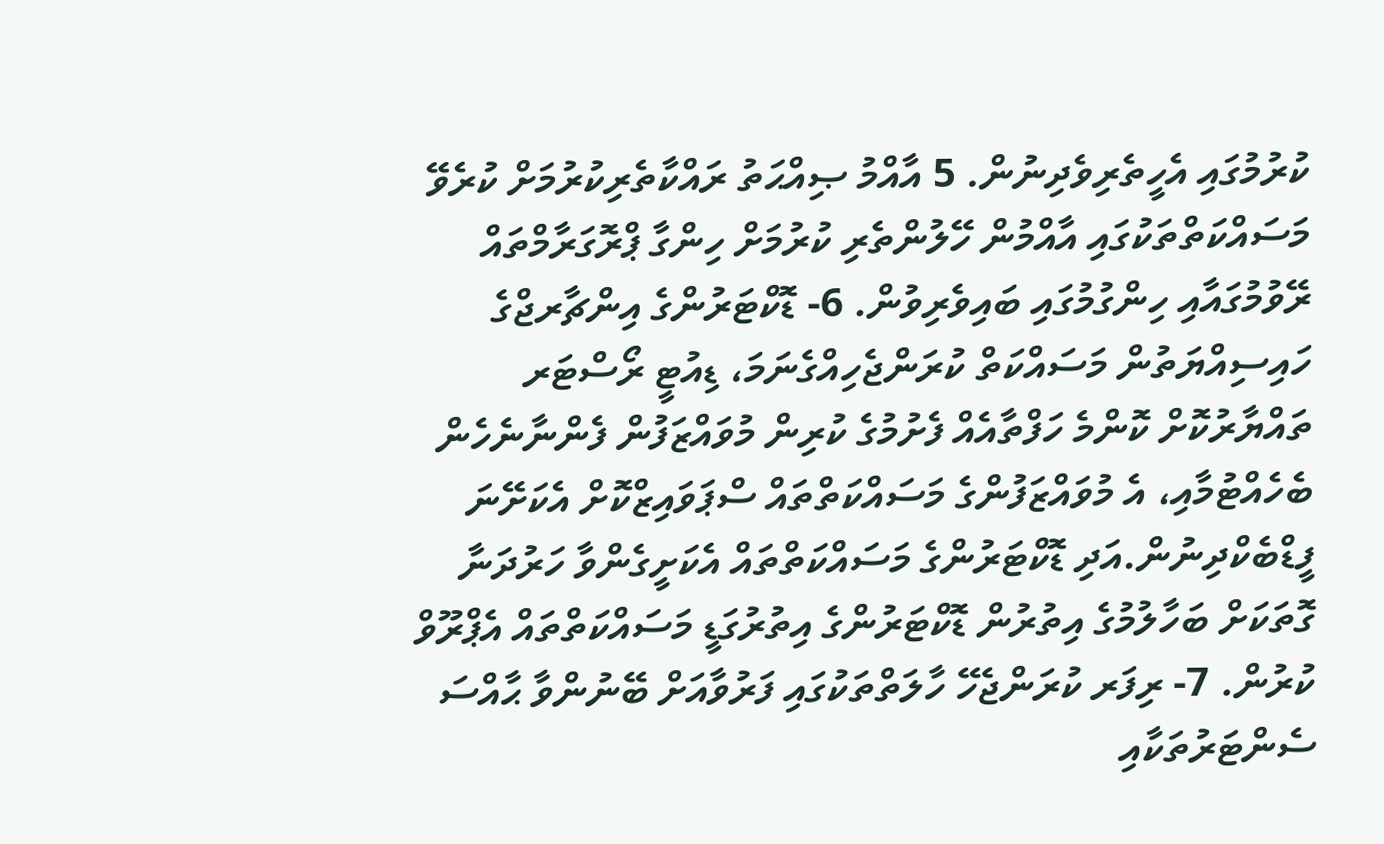ކުރުމުގައި އެހީތެރިވެދިނުން. 5 އާއްމު ޞިއްޙަތު ރައްކާތެރިކުރުމަށް ކުރެވޭ މަސައްކަތްތަކުގައި އާއްމުން ހޭލުންތެރި ކުރުމަށް ހިންގާ ޕްރޮގަރާމްތައް ރޭވުމުގައާއި ހިންގުމުގައި ބައިވެރިވުން. 6- ޑޮކްޓަރުންގެ އިންޗާރޖްގެ ހައިސިއްޔަތުން މަސައްކަތް ކުރަންޖެހިއްގެނަމަ، ޑިއުޓީ ރޯސްޓަރ ތައްޔާރުކޮށް ކޮންމެ ހަފްތާއެއް ފެށުމުގެ ކުރިން މުވައްޒަފުން ފެންނާނެހެން ބެހެއްޓުމާއި، އެ މުވައްޒަފުންގެ މަސައްކަތްތައް ސްޕަވައިޒްކޮށް އެކަށޭނަ ފީޑްބެކްދިނުން.އަދި ޑޮކްޓަރުންގެ މަސައްކަތްތައް އެކަށީގެންވާ ހަރުދަނާ ގޮތަކަށް ބަހާލުމުގެ އިތުރުން ޑޮކްޓަރުންގެ އިތުރުގަޑީ މަސައްކަތްތައް އެޕްރޫވް ކުރުން. 7- ރިފަރ ކުރަންޖެހޭ ހާލަތްތަކުގައި ފަރުވާއަށް ބޭނުންވާ ޙާއްސަ ސެންޓަރުތަކާއި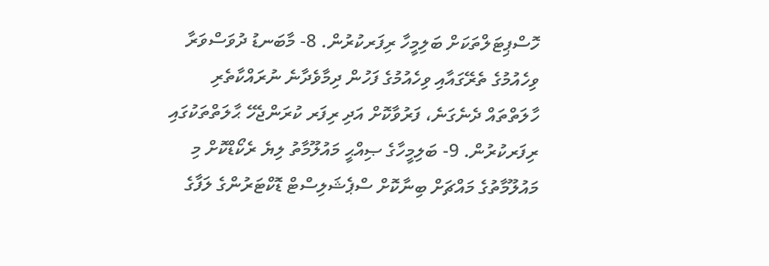ހޮސްޕިޓަލްތަކަށް ބަލިމީހާ ރިފަރކުރުން. 8- މާބަނޑު ދުވަސްވަރާ ވިހެއުމުގެ ތެރޭގައާއި ވިހެއުމުގެ ފަހުން ދިމާވެދާނެ ނުރައްކާތެރި ހާލަތްތައް ދެނެގަނެ، ފަރުވާކޮށް އަދި ރިފަރ ކުރަންޖެހޭ ޙާލަތްތަކުގައި ރިފަރކުރުން. 9- ބަލިމީހާގެ ޞިއްޙީ މައުލޫމާތު ލިޔެ ރެކޯޑްކޮށް މި މައުލޫމާތުގެ މައްޗަށް ބިނާކޮށް ސްޕެޝަލިސްޓް ޑޮކްޓަރުންގެ ލަފާގެ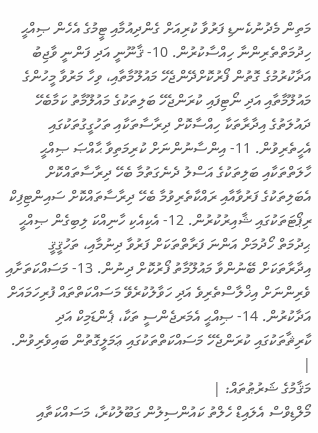މަތިން މެދުނުކެނޑި ފަރުވާ ކުރިއަށް ގެންދިއުމާއި ޓީމުގެ އެހެން ޞިއްޙީ ހިދުމަތްތެރިންނާ ހިއްސާކުރުން. 10- ޤާނޫނީ އަދި ފަންނީ ވާޖިބު އަދާކުރުމުގެ ގޮތުން ފޯރުކޮށްދޭންޖެހޭ މައުލޫމާތާއި، ވިހާ މަރުވާ މީހުންގެ މައުލޫމާތާއި އަދި ނޯޓިފައި ކުރަންޖެހޭ ބަލިތަކުގެ މައުލޫމާތު ކަމާބެހޭ ދައުލަތުގެ އިދާރާތަކާ ހިއްސާކޮށް ދިރާސާތަކާއި ތަހުގީގުތަކުގައި އެހީތެރިވުން. 11- އިންސާނުންނަށް ކުރިމަތިވާ ޙާއްޞަ ޞިއްޙީ ހާލަތްތަކާއި ބަލިތަކުގެ އަސްލު ދެނެގަތުމާ ބެހޭ ދިރާސާތައްކޮށް އެބަލިތަކުގެ ފަރުވާއާއި ރައްކާތެރިވުމާ ބެހޭ ދިރާސާތައްކޮށް ސައިންޓިފިކް ރިޕޯޓަތަކުގައި ޝާއިރުކުރުން. 12- އެކިއެކި ހާނިއްކަ ލިބިގެން ޞިއްޙީ ޙިދުމަތް ހޯދުމަށް އަންނަ ފަރާތްތަކަށް ފަރުވާ ދިނުމާއި، ތަހުޤީޤީ އިދާރާތަކަށް ބޭނުންވާ މައުލޫމާތު ފޯރުކޮށް ދިނުން. 13- މަސައްކަތަށާއި ވެރިންނަށް އިޚްލާސްތެރިވެ އަދި ހަވާލުކުރެވޭ މަސައްކަތްތައް ފުރިހަމައަށް އަދާކުރުން. 14- ޞިއްޙީ އެމަރޖެންސީ ތަކާ، ޕެންޑަމިކް އަދި ކާރިޘާތަކުގައި ކުރަންޖެހޭ މަސައްކަތްތަކުގައި ޢަމަލީގޮތުން ބައިވެރިވުން. |
މަޤާމުގެ ޝަރުޠުތައް: |
މޯލްޑިވްސް އެލައިޑް ހެލްތު ކައުންސިލުން ގަބޫލުކުރާ، މަސައްކަތާއި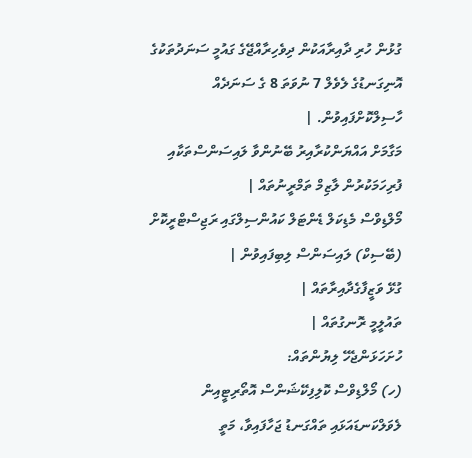ގުޅުން ހުރި ދާއިރާއަކުން ދިވެހިރާއްޖޭގެ ގައުމީ ސަނަދުތަކުގެ އޮނިގަނޑުގެ ލެވެލް 7 ނުވަތަ 8 ގެ ސަނަދެއް ހާސިލްކޮށްފައިވުން. |
މަގާމަށް އައްޔަންކުރާއިރު ބޭނުންވާ ލައިސަންސްތަކާއި ފުރިހަމަކުރުން ލާޒިމް ތަމްރީނުތައް |
މޯލްޑިވްސް މެޑިކަލް ޑެންޓަލް ކައުންސިލްގައި ރަޖިސްޓްރީކޮށް (ބޭސިކް) ލައިސަންސް ލިބިފައިވުން |
ގުޅޭ ވަޒީފާގެދާއިރާތައް |
ތައުލީމީ ރޮނގުތައް |
ހުށަހަޅަންޖެހޭ ލިޔުންތައް:
(ހ) މޯލްޑިވްސް ކޮލިފިކޭޝަންސް އޮތޯރިޓީއިން ލެވަލްކަނޑައަޅައި ތައްގަނޑު ޖަހާފައިވާ، މަތީ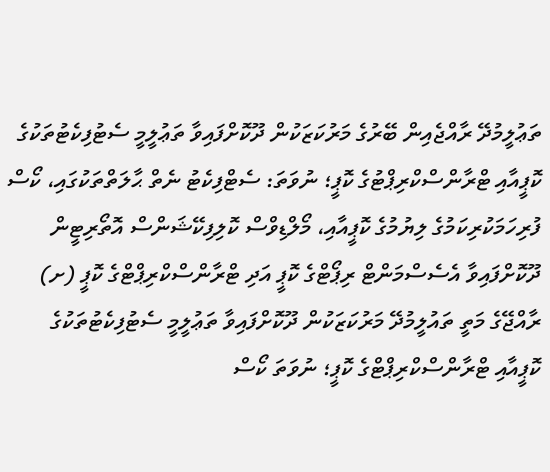ތަޢުލީމުދޭ ރާއްޖެއިން ބޭރުގެ މަރުކަޒަކުން ދޫކޮށްފައިވާ ތަޢުލީމީ ސެޓުފިކެޓުތަކުގެ ކޮޕީއާއި ޓްރާންސްކްރިޕްޓުގެ ކޮޕީ؛ ނުވަތަ: ސެޓްފިކެޓު ނެތް ޙާލަތްތަކުގައި، ކޯސް ފުރިހަމަކުރިކަމުގެ ލިޔުމުގެ ކޮޕީއާއި، މޯލްޑިވްސް ކޮލިފިކޭޝަންސް އޮތޯރިޓީން ދޫކޮށްފައިވާ އެސެސްމަންޓް ރިޕޯޓްގެ ކޮޕީ އަދި ޓްރާންސްކްރިޕްޓްގެ ކޮޕީ (ށ) ރާއްޖޭގެ މަތީ ތައުލީމުދޭ މަރުކަޒަކުން ދޫކޮށްފައިވާ ތަޢުލީމީ ސެޓުފިކެޓުތަކުގެ ކޮޕީއާއި ޓްރާންސްކްރިޕްޓްގެ ކޮޕީ؛ ނުވަތަ ކޯސް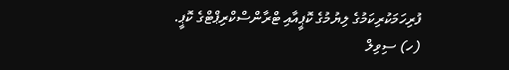ފުރިހަމަކުރިކަމުގެ ލިޔުމުގެ ކޮޕީއާއި ޓްރާންސްކްރިޕްޓްގެ ކޮޕީ.
(ހ) ސިވިލް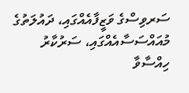ސަރވިސްގެ ވަޒީފާއެއްގައި، ދައުލަތުގެ މުއައްސަސާއެއްގައި، ސަރުކާރު ހިއްސާވާ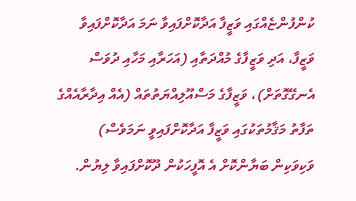ކުންފުންޏެއްގައި ވަޒީފާ އަދާކޮށްފައިވާ ނަމަ އަދާކޮށްފައިވާ ވަޒީފާ، އަދި ވަޒީފާގެ މުއްދަތާއި (އަހަރާއި މަހާއި ދުވަސް އެނގޭގޮތަށް)، ވަޒީފާގެ މަސްއޫލިއްޔަތުތައް (އެއް އިދާރާއެއްގެ ތަފާތު މަޤާމުތަކުގައި ވަޒީފާ އަދާކޮށްފައިވީ ނަމަވެސް) ވަކިވަކިން ބަޔާންކޮށް އެ އޮފީހަކުން ދޫކޮށްފައިވާ ލިޔުން.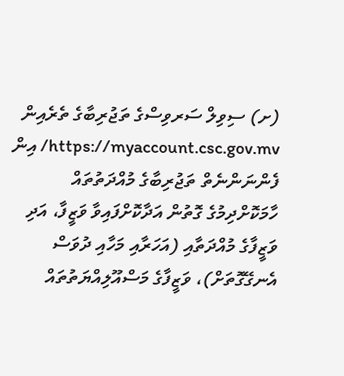(ށ) ސިވިލް ސަރވިސްގެ ތަޖުރިބާގެ ތެރެއިން https://myaccount.csc.gov.mv/ އިން ފެންނަންނެތް ތަޖުރިބާގެ މުއްދަތުތައް ހާމަކޮށްދިމުގެ ގޮތުން އަދާކޮށްފައިވާ ވަޒީފާ، އަދި ވަޒީފާގެ މުއްދަތާއި (އަހަރާއި މަހާއި ދުވަސް އެނގޭގޮތަށް)، ވަޒީފާގެ މަސްއޫލިއްޔަތުތައް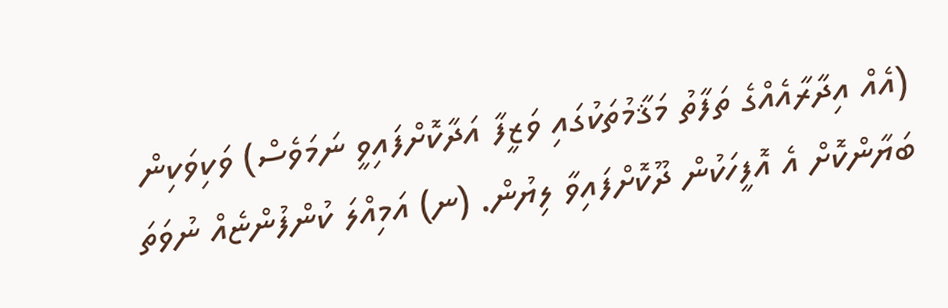(އެއް އިދާރާއެއްގެ ތަފާތު މަޤާމުތަކުގައި ވަޒީފާ އަދާކޮށްފައިވީ ނަމަވެސް) ވަކިވަކިން ބަޔާންކޮށް އެ އޮފީހަކުން ދޫކޮށްފައިވާ ލިޔުން. (ނ) އަމިއްލަ ކުންފުންޏެއް ނުވަތަ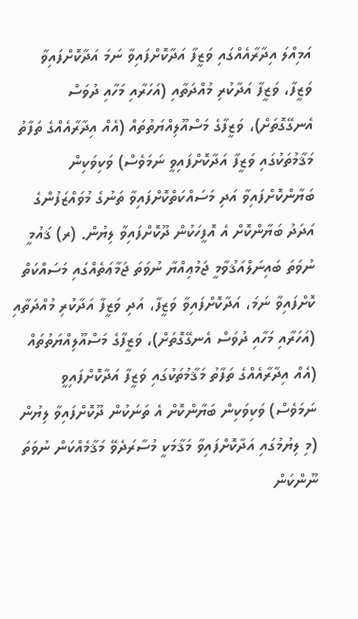އަމިއްލަ އިދާރާއެއްގައި ވަޒީފާ އަދާކޮށްފައިވާ ނަމަ އަދާކޮށްފައިވާ ވަޒީފާ، ވަޒީފާ އަދާކުރި މުއްދަތާއި (އަހަރާއި މަހާއި ދުވަސް އެނގޭގޮތަށް)، ވަޒީފާގެ މަސްއޫލިއްޔަތުތައް (އެއް އިދާރާއެއްގެ ތަފާތު މަޤާމުތަކުގައި ވަޒީފާ އަދާކޮށްފައިވީ ނަމަވެސް) ވަކިވަކިން ބަޔާންކޮށްފައިވާ އަދި މަސައްކަތްކޮށްފައިވާ ތަނުގެ މުވައްޒަފުންގެ އަދަދު ބަޔާންކޮށް އެ އޮފީހަކުން ދޫކޮށްފައިވާ ލިޔުން. (ރ) ޤައުމީ ނުވަތަ ބައިނަލްއަޤުވާމީ ޖަމުޢިއްޔާ ނުވަތަ ޖަމާޢަތެއްގައި މަސައްކަތް ކޮށްފައިވާ ނަމަ، އަދާކޮށްފައިވާ ވަޒީފާ، އަދި ވަޒީފާ އަދާކުރި މުއްދަތާއި (އަހަރާއި މަހާއި ދުވަސް އެނގޭގޮތަށް)، ވަޒީފާގެ މަސްއޫލިއްޔަތުތައް (އެއް އިދާރާއެއްގެ ތަފާތު މަޤާމުތަކުގައި ވަޒީފާ އަދާކޮށްފައިވީ ނަމަވެސް) ވަކިވަކިން ބަޔާންކޮށް އެ ތަނަކުން ދޫކޮށްފައިވާ ލިޔުން (މި ލިޔުމުގައި އަދާކޮށްފައިވާ މަޤާމަކީ މުސާރަދެވޭ މަޤާމެއްކަން ނުވަތަ ނޫންކަން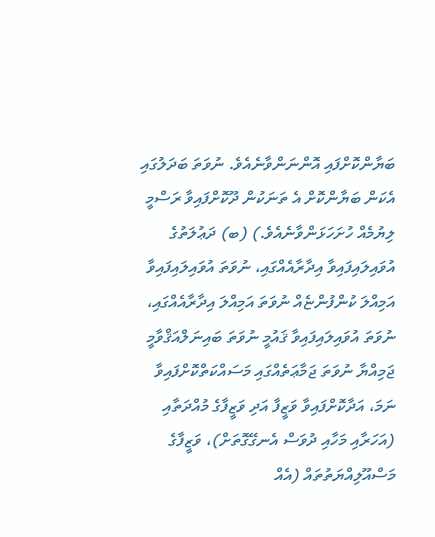ބަޔާންކޮށްފައި އޮންނަންވާނެއެވެ. ނުވަތަ ބަދަލުގައި އެކަން ބަޔާންކޮށް އެ ތަނަކުން ދޫކޮށްފައިވާ ރަސްމީ ލިޔުމެއް ހުށަހަޅަންވާނެއެވެ.) (ބ) ދަޢުލަތުގެ އުވައިލައިފައިވާ އިދާރާއެއްގައި، ނުވަތަ އުވައިލައިފައިވާ އަމިއްލަ ކުންފުންޏެއް ނުވަތަ އަމިއްލަ އިދާރާއެއްގައި، ނުވަތަ އުވައިލައިފައިވާ ޤައުމީ ނުވަތަ ބައިނަލްއަޤްވާމީ ޖަމިއްޔާ ނުވަތަ ޖަމާޢަތެއްގައި މަސައްކަތްކޮށްފައިވާ ނަމަ، އަދާކޮށްފައިވާ ވަޒީފާ އަދި ވަޒީފާގެ މުއްދަތާއި (އަހަރާއި މަހާއި ދުވަސް އެނގޭގޮތަށް)، ވަޒީފާގެ މަސްއޫލިއްޔަތުތައް (އެއް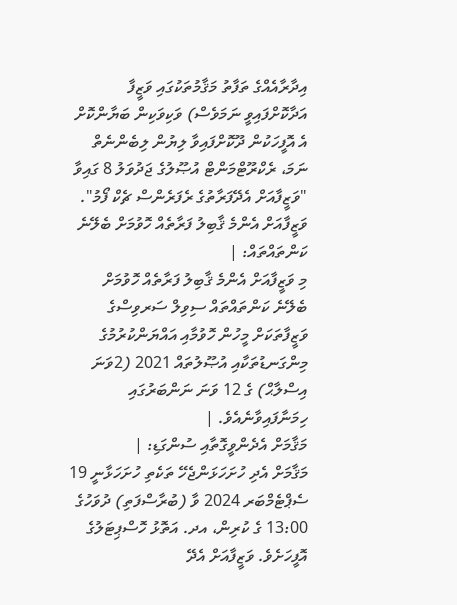އިދާރާއެއްގެ ތަފާތު މަޤާމުތަކުގައި ވަޒީފާ އަދާކޮށްފައިވީ ނަމަވެސް) ވަކިވަކިން ބަޔާންކޮށް އެ އޮފީހަކުން ދޫކޮށްފައިވާ ލިޔުން ލިބެންނެތް ނަމަ، ރެކްރޫޓްމަންޓް އުޞޫލުގެ ޖަދުވަލު 8 ގައިވާ "ވަޒީފާއަށް އެދޭފަރާތުގެ ރެފަރެންސް ޗެކް ފޯމު".
ވަޒީފާއަށް އެންމެ ޤާބިލު ފަރާތެއް ހޮވުމަށް ބެލޭނެ ކަންތައްތައް: |
މި ވަޒީފާއަށް އެންމެ ޤާބިލު ފަރާތެއް ހޮވުމަށް ބެލޭނެ ކަންތައްތައް ސިވިލް ސަރވިސްގެ ވަޒީފާތަކަށް މީހުން ހޮވުމާއި އައްޔަންކުރުމުގެ މިންގަނޑުތަކާއި އުޞޫލުތައް 2021 (2ވަނަ އިސްލާޙް) ގެ 12 ވަނަ ނަންބަރުގައި ހިމަނާފައިވާނެއެވެ. |
މަޤާމަށް އެދެންވީގޮތާއި ސުންގަޑި: |
މަޤާމަށް އެދި ހުށަހަޅަންޖެހޭ ތަކެތި ހުށަހަޅާނީ 19 ސެޕްޓެމްބަރ 2024 ވާ (ބުރާސްފަތި) ދުވަހުގެ 13:00 ގެ ކުރިން، އދ. އަތޮޅު ހޮސްޕިޓަލުގެ އޮފީހަށެވެ. ވަޒީފާއަށް އެދޭ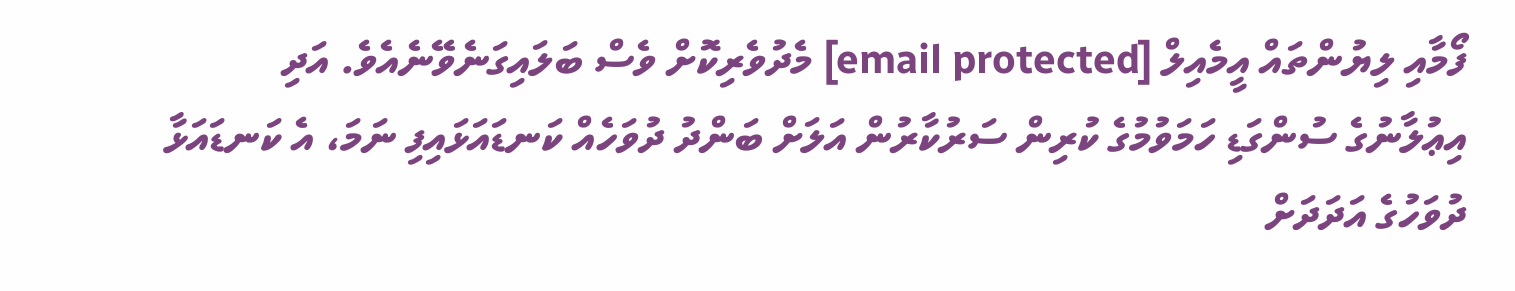ފޯމާއި ލިޔުންތައް އީމެއިލް [email protected] މެދުވެރިކޮށް ވެސް ބަލައިގަނެވޭނެއެވެ. އަދި އިޢުލާނުގެ ސުންގަޑި ހަމަވުމުގެ ކުރިން ސަރުކާރުން އަލަށް ބަންދު ދުވަހެއް ކަނޑައަޅައިފި ނަމަ، އެ ކަނޑައަޅާ ދުވަހުގެ އަދަދަށް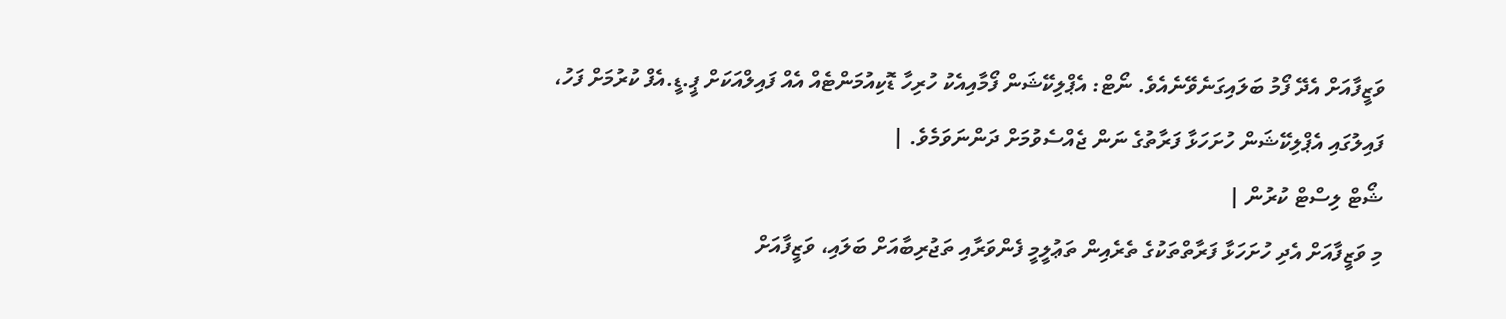ވަޒީފާއަށް އެދޭ ފޯމު ބަލައިގަނެވޭނެއެވެ. ނޯޓް: އެޕްލިކޭޝަން ފޯމާއިއެކު ހުރިހާ ޑޮކިއުމަންޓެއް އެއް ފައިލްއަކަށް ޕީ.ޑީ.އެފް ކުރުމަށް ފަހު، ފައިލުގައި އެޕްލިކޭޝަން ހުށަހަޅާ ފަރާތުގެ ނަން ޖެއްސެވުމަށް ދަންނަވަމެވެ. |
ޝޯޓް ލިސްޓް ކުރުން |
މި ވަޒީފާއަށް އެދި ހުށަހަޅާ ފަރާތްތަކުގެ ތެރެއިން ތަޢުލީމީ ފެންވަރާއި ތަޖުރިބާއަށް ބަލައި، ވަޒީފާއަށް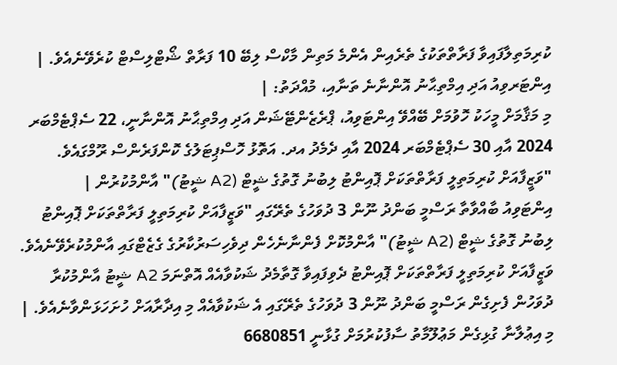ކުރިމަތިލާފައިވާ ފަރާތްތަކުގެ ތެރެއިން އެންމެ މަތިން މާކްސް ލިބޭ 10 ފަރާތް ޝޯޓްލިސްޓް ކުރެވޭނެއެވެ. |
އިންޓަރވިއު އަދި އިމްތިޙާނު އޮންނާނެ ތަނާއި، މުއްދަތު: |
މި މަޤާމަށް މީހަކު ހޮވުމަށް ބޭއްވޭ އިންޓަވިއު، ޕްރެޒެންޓޭޝަން އަދި އިމްތިޙާނު އޮންނާނީ، 22 ސެޕްޓެމްބަރ 2024 އާއި 30 ސެޕްޓެމްބަރ 2024 އާއި ދެމެދު އދ. އަތޮޅު ހޮސްޕިޓަލުގެ ކޮންފަރެންސް ރޫމްގައެވެ.
"ވަޒީފާއަށް ކުރިމަތިލީ ފަރާތްތަކަށް ޕޮއިންޓު ލިބުނު ގޮތުގެ ޝީޓް (A2 ޝީޓު)" އާންމުކުރުން |
އިންޓަވިއު ބާއްވާތާ ރަސްމީ ބަންދު ނޫން 3 ދުވަހުގެ ތެރޭގައި "ވަޒީފާއަށް ކުރިމަތިލީ ފަރާތްތަކަށް ޕޮއިންޓު ލިބުނު ގޮތުގެ ޝީޓް (A2 ޝީޓު)" އާންމުކޮށް ފެންނާނެހެން ދިވެހިސަރުކާރުގެ ގެޒެޓްގައި އާންމުކުރެވޭނެއެވެ. ވަޒީފާއަށް ކުރިމަތިލީ ފަރާތްތަކަށް ޕޮއިންޓު ދެވިފައިވާ ގޮތާމެދު ޝަކުވާއެއް އޮތްނަމަ A2 ޝީޓު އާންމުކުރާ ދުވަހުން ފެށިގެން ރަސްމީ ބަންދު ނޫން 3 ދުވަހުގެ ތެރޭގައި އެ ޝަކުވާއެއް މި އިދާރާއަށް ހުށަހަޅަންވާނެއެވެ. |
މި އިޢުލާނާ ގުޅިގެން މަޢުލޫމާތު ސާފުކުރުމަށް ގުޅާނީ 6680851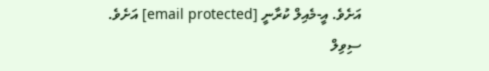އަށެވެ. އީ-މެއިލް ކުރާނީ [email protected] އަށެވެ.
ސިވިލް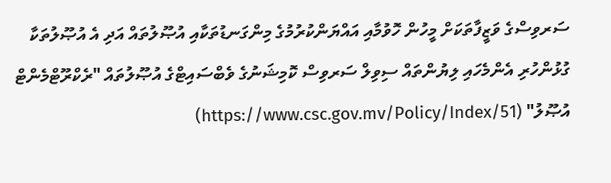ސަރވިސްގެ ވަޒީފާތަކަށް މީހުން ހޮވުމާއި އައްޔަންކުރުމުގެ މިންގަނޑުތަކާއި އުޞޫލުތައް އަދި އެ އުޞޫލުތަކާ ގުޅުންހުރި އެންމެހައި ލިޔުންތައް ސިވިލް ސަރވިސް ކޮމިޝަނުގެ ވެބްސައިޓްގެ އުޞޫލުތައް "ރެކްރޫޓްމެންޓް އުޞޫލު" (https://www.csc.gov.mv/Policy/Index/51)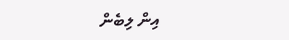އިން ލިބެން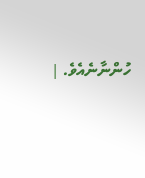ހުންނާނެއެވެ. |